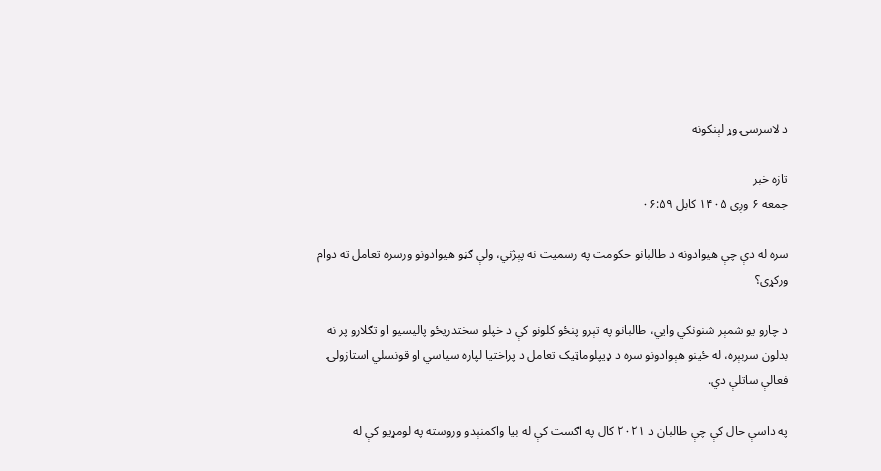د لاسرسۍ وړ لېنکونه

تازه خبر
جمعه ۶ وږی ۱۴۰۵ کابل ۰۶:۵۹

سره له دې چې هیوادونه د طالبانو حکومت په رسمیت نه پېژني، ولې ګڼو هیوادونو ورسره تعامل ته دوام ورکړی؟

د چارو یو شمېر شنونکي وایي، طالبانو په تېرو پنځو کلونو کې د خپلو سختدریځو پالیسیو او تګلارو پر نه بدلون سربېره، له ځینو هېوادونو سره د ډیپلوماټیک تعامل د پراختیا لپاره سیاسي او قونسلي استازولۍ فعالې ساتلې دي.

په داسې حال کې چې طالبان د ۲۰۲۱ کال په اګست کې له بیا واکمنېدو وروسته په لومړیو کې له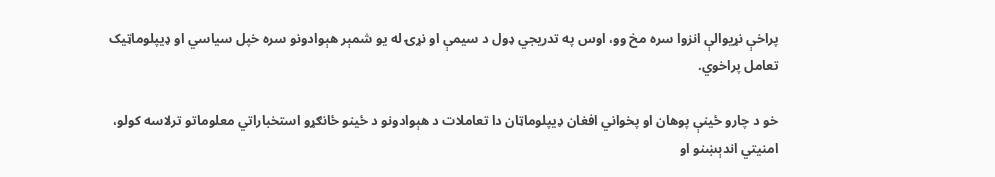پراخې نړیوالې انزوا سره مخ وو، اوس په تدریجي ډول د سیمې او نړۍ له یو شمېر هېوادونو سره خپل سیاسي او ډیپلوماټیک تعامل پراخوي.

خو د چارو ځینې پوهان او پخواني افغان ډیپلوماټان دا تعاملات د هېوادونو د ځینو ځانګړو استخباراتي معلوماتو ترلاسه کولو، امنیتي اندېښنو او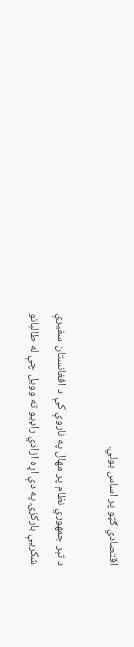اقتصادي ګټو پر اساس بولي.

د تېر جمهوري نظام پر مهال په ناروې کې د افغانستان سفیرې شکریې بارکزۍ په دې اړه ازادي راډیو ته وویل چې له طالبانو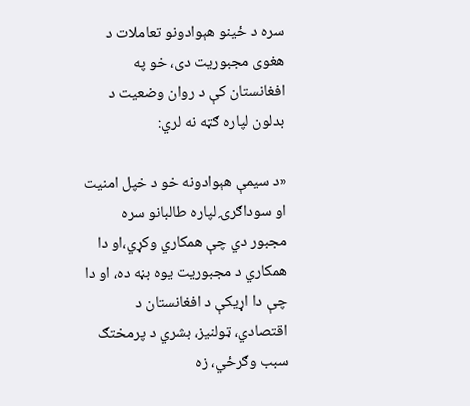سره د ځینو هېوادونو تعاملات د هغوی مجبوریت دی، خو په افغانستان کې د روان وضعیت د بدلون لپاره ګټه نه لري:

«د سیمې هېوادونه خو د خپل امنیت او سوداګرۍ لپاره طالبانو سره مجبور دي چې همکاري وکړي،او دا همکاري د مجبوریت یوه بڼه ده، او دا چې دا اړیکې د افغانستان د اقتصادي، ټولنیز، بشري د پرمختګ سبب وګرځي، زه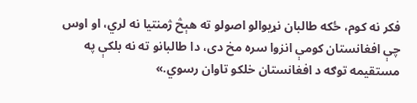فکر نه کوم، ځکه طالبان نړیوالو اصولو ته هېڅ ژمنتیا نه لري، او اوس چې افغانستان کومې انزوا سره مخ دی، دا طالبانو ته نه بلکې په مستقیمه توګه د افغانستان خلکو تاوان رسوي.»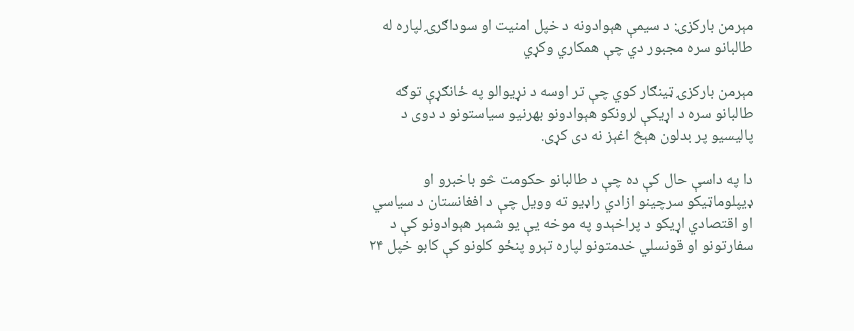مېرمن بارکزۍ: د سیمې هېوادونه د خپل امنیت او سوداګرۍ لپاره له طالبانو سره مجبور دي چې همکاري وکړي

مېرمن بارکزۍ ټینګار کوي چې تر اوسه د نړیوالو په ځانګړې توګه طالبانو سره د اړیکې لرونکو هېوادونو بهرنیو سیاستونو د دوی د پالیسیو پر بدلون هېڅ اغېز نه دی کړی.

دا په داسې حال کې ده چې د طالبانو حکومت څو باخبرو او ډیپلوماټیکو سرچینو ازادي راډیو ته وویل چې د افغانستان د سیاسي او اقتصادي اړیکو د پراخېدو په موخه یې یو شمېر هېوادونو کې د سفارتونو او قونسلي خدمتونو لپاره تېرو پنځو کلونو کې کابو خپل ۲۴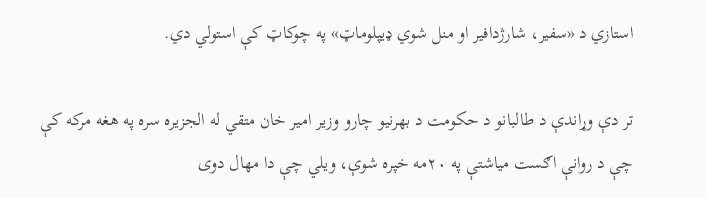استازي د «سفیر، شارژدافیر او منل شوي ډیپلوماټ» په چوکاټ کې استولي دي.

تر دې وړاندې د طالبانو د حکومت د بهرنیو چارو وزیر امیر خان متقي له الجزیره سره په هغه مرکه کې چې د روانې اګست میاشتې په ۲۰مه خپره شوې، ویلي چې دا مهال دوی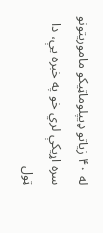له ۴۰ زیاتو ډیپلوماټیکو ماموریتونو سره اړیکې لري خو په خبره یې، دا ټول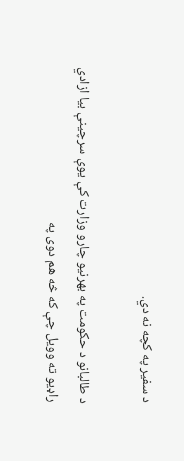د سفیر په کچه نه دي.

د طالبانو د حکومت په بهرنیو چارو وزارت کې یوې سرچینې بیا ازادي راډیو ته وویل چې که څه هم دوی په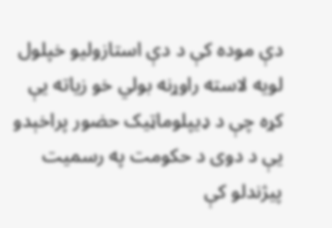دې موده کې د دې استازولیو خپلول لویه لاسته راوړنه بولي خو زیاته یې کړه چې د ډیپلوماټیک حضور پراخېدو یې د دوی د حکومت په رسمیت پیژندلو کې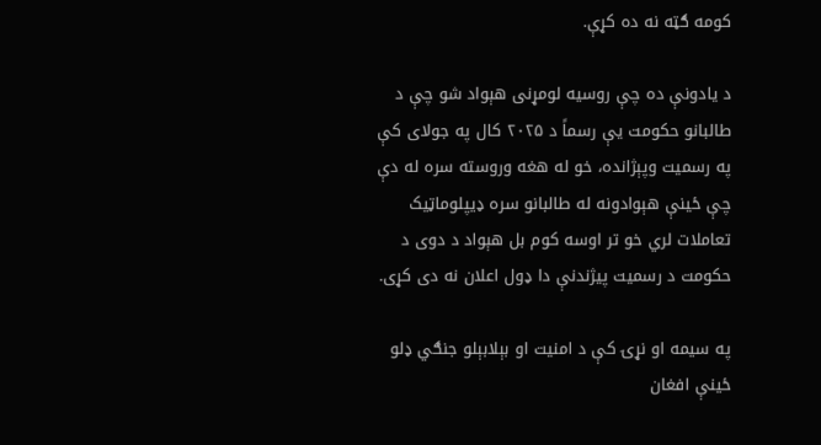کومه ګټه نه ده کړې.

د یادونې ده چې روسیه لومړنی هېواد شو چې د طالبانو حکومت یې رسماً د ۲۰۲۵ کال په جولای کې په رسمیت وپېژانده، خو له هغه وروسته سره له دې چې ځینې هېوادونه له طالبانو سره ډیپلوماټیک تعاملات لري خو تر اوسه کوم بل هېواد د دوی د حکومت د رسمیت پیژندنې دا ډول اعلان نه دی کړی.

په سیمه او نړۍ کې د امنیت او بېلابېلو جنګي ډلو ځینې افغان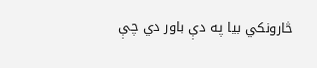څارونکي بیا په دې باور دي چې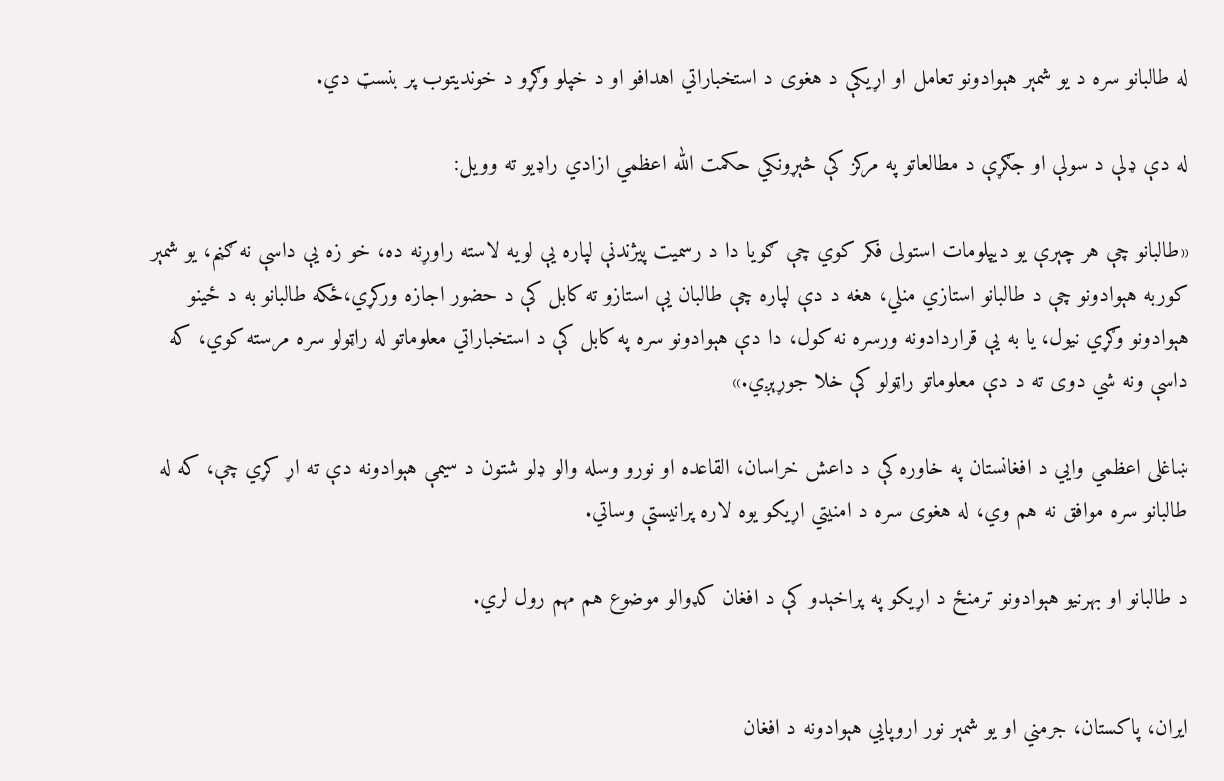له طالبانو سره د یو شمېر هېوادونو تعامل او اړیکې د هغوی د استخباراتي اهدافو او د خپلو وګړو د خوندیتوب پر بنسټ دي.

له دې ډلې د سولې او جګړې د مطالعاتو په مرکز کې څېړونکي حکمت الله اعظمي ازادي راډيو ته وویل:

«طالبانو چې هر چېرې یو دیپلومات استولی فکر کوي چې ګویا دا د رسمیت پیژندنې لپاره یې لویه لاسته راوړنه ده، خو زه یې داسې نه ګڼم، یو شمېر کوربه هېوادونو چې د طالبانو استازي منلي، هغه د دې لپاره چې طالبان یې استازو ته کابل کې د حضور اجازه ورکړي،ځکه طالبانو به د ځینو هېوادونو وګړي نیول، یا به یې قراردادونه ورسره نه کول، دا دې هېوادونو سره په کابل کې د استخباراتي معلوماتو له راټولو سره مرسته کوي، که داسې ونه شي دوی ته د دې معلوماتو راټولو کې خلا جوړېږي.»

ښاغلی اعظمي وایي د افغانستان په خاوره کې د داعش خراسان، القاعده او نورو وسله والو ډلو شتون د سیمې هېوادونه دې ته اړ کړي چې، که له طالبانو سره موافق نه هم وي، له هغوی سره د امنیتي اړیکو یوه لاره پرانیستې وساتي.

د طالبانو او بهرنیو هېوادونو ترمنځ د اړیکو په پراخېدو کې د افغان کډوالو موضوع هم مهم رول لري.


ایران، پاکستان، جرمني او یو شمېر نور اروپايي هېوادونه د افغان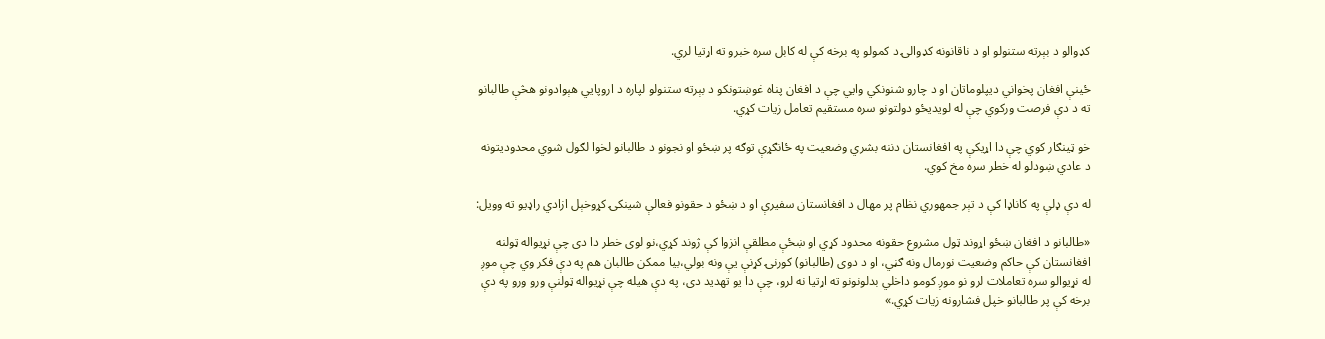کډوالو د بېرته ستنولو او د ناقانونه کډوالۍ د کمولو په برخه کې له کابل سره خبرو ته اړتیا لري.

ځینې افغان پخواني دیپلوماتان او د چارو شنونکي وایي چې د افغان پناه غوښتونکو د بېرته ستنولو لپاره د اروپايي هېوادونو هڅې طالبانو ته د دې فرصت ورکوي چې له لویدیځو دولتونو سره مستقیم تعامل زیات کړي.

خو ټینګار کوي چې دا اړیکې په افغانستان دننه بشري وضعیت په ځانګړې توګه پر ښځو او نجونو د طالبانو لخوا لګول شوي محدودیتونه د عادي ښودلو له خطر سره مخ کوي.

له دې ډلې په کاناډا کې د تېر جمهوري نظام پر مهال د افغانستان سفیرې او د ښځو د حقونو فعالې شینکۍ کړوخېل ازادي راډیو ته وویل:

«طالبانو د افغان ښځو اړوند ټول مشروع حقونه محدود کړي او ښځې مطلقې انزوا کې ژوند کړي،نو لوی خطر دا دی چې نړیواله ټولنه افغانستان کې حاکم وضعیت نورمال ونه ګڼي، او د دوی (طالبانو) کورنۍ کړنې یې ونه بولي،بیا ممکن طالبان هم په دې فکر وي چې موږ له نړیوالو سره تعاملات لرو نو موږ کومو داخلي بدلونونو ته اړتیا نه لرو، چې دا یو تهدید دی، په دې هیله چې نړیواله ټولنې ورو ورو په دې برخه کې پر طالبانو خپل فشارونه زیات کړي.»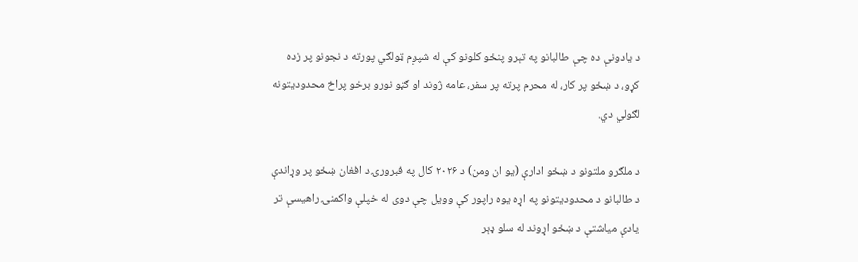د یادونې ده چې طالبانو په تېرو پنځو کلونو کې له شپږم ټولګي پورته د نجونو پر زده کړو، د ښځو پر کار، له محرم پرته پر سفر، عامه ژوند او ګڼو نورو برخو پراخ محدودیتونه لګولي دي.

د ملګرو ملتونو د ښځو ادارې (یو ان ومن) د ۲۰۲۶ کال په فبرورۍ د افغان ښځو پر وړاندې د طالبانو د محدودیتونو په اړه یوه راپور کې وویل چې دوی له خپلې واکمنۍ راهیسې تر یادې میاشتې د ښځو اړوند له سلو ډېر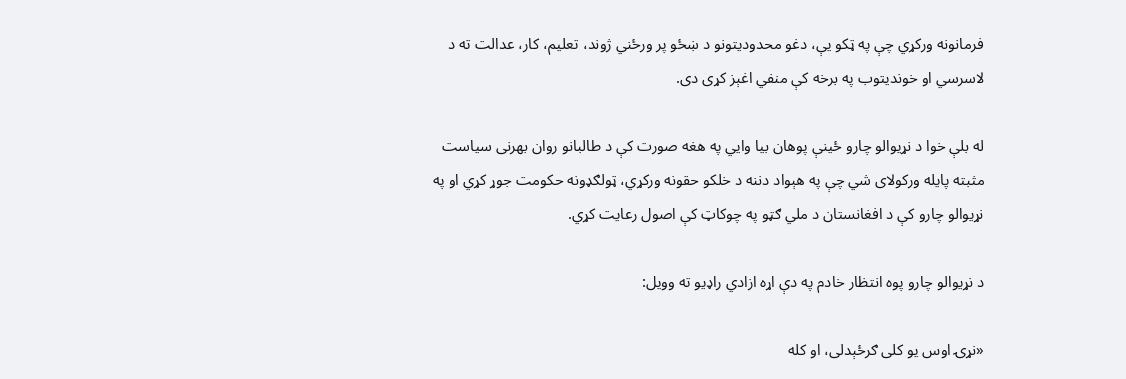فرمانونه ورکړي چې په ټکو یې، دغو محدودیتونو د ښځو پر ورځني ژوند، تعلیم، کار، عدالت ته د لاسرسي او خوندیتوب په برخه کې منفي اغېز کړی دی.

له بلې خوا د نړیوالو چارو ځینې پوهان بیا وایي په هغه صورت کې د طالبانو روان بهرنی سیاست مثبته پایله ورکولای شي چې په هېواد دننه د خلکو حقونه ورکړي، ټولګډونه حکومت جوړ کړي او په نړیوالو چارو کې د افغانستان د ملي ګټو په چوکاټ کې اصول رعایت کړي.

د نړیوالو چارو پوه انتظار خادم په دې اړه ازادي راډیو ته وویل:

«نړۍ اوس یو کلی ګرځېدلی، او کله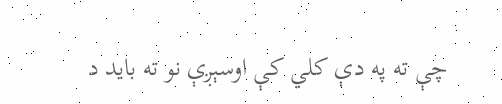چې ته په دې کلي کې اوسېږې نو ته باید د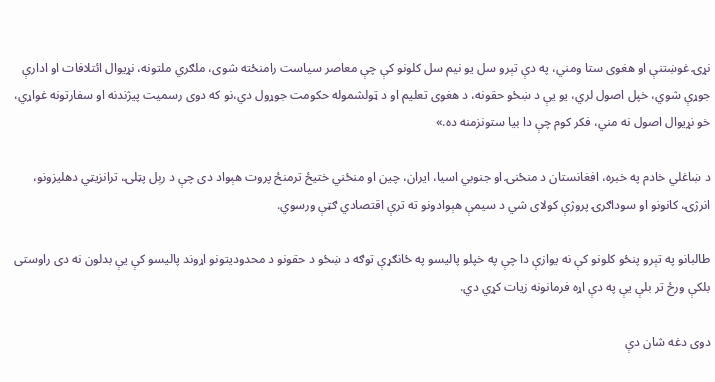نړۍ غوښتنې او هغوی ستا ومني، په دې تېرو سل یو نیم سل کلونو کې چې معاصر سیاست رامنځته شوی، ملګري ملتونه، نړیوال ائتلافات او ادارې جوړې شوي، خپل اصول لري، یو یې د ښځو حقونه، د هغوی تعلیم او د ټولشموله حکومت جوړول دي،نو که دوی رسمیت پیژندنه او سفارتونه غواړي، خو نړیوال اصول نه مني، فکر کوم چې دا بیا ستونزمنه ده.»

د ښاغلي خادم په خبره، افغانستان د منځنۍ او جنوبي اسیا، ایران، چین او منځني ختیځ ترمنځ پروت هېواد دی چې د رېل پټلۍ، ترانزیټي دهلیزونو، انرژۍ، کانونو او سوداګرۍ پروژې کولای شي د سیمې هېوادونو ته ترې اقتصادي ګټې ورسوي.

طالبانو په تېرو پنځو کلونو کې نه یوازې دا چې په خپلو پالیسو په ځانګړې توګه د ښځو د حقونو د محدودیتونو اړوند پالیسو کې یې بدلون نه دی راوستی بلکې ورځ تر بلې یې په دې اړه فرمانونه زیات کړي دي.

دوی دغه شان دې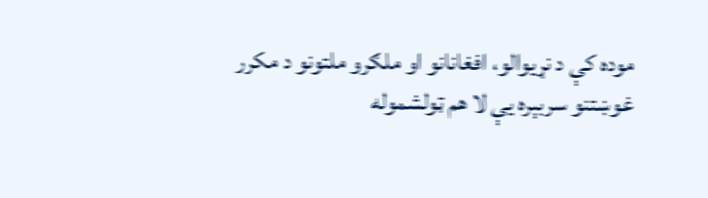موده کې د نړیوالو، افغانانو او ملګرو ملتونو د مکرر غوښتنو سربېره یې لا هم ټولشموله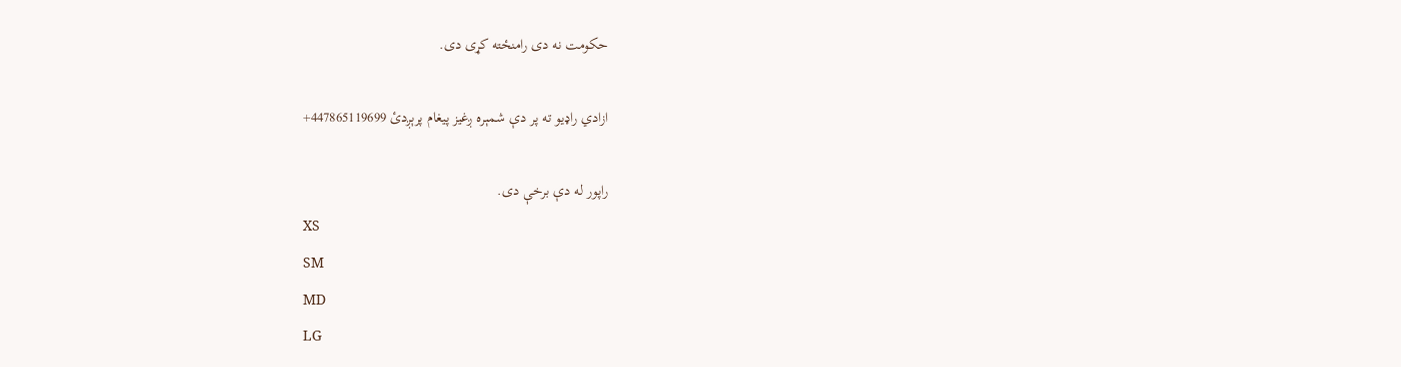حکومت نه دی رامنځته کړی دی.

ازادي راډیو ته پر دې شمېره ږغیز پیغام پرېږدئ 447865119699+

راپور له دې برخې دی.
XS
SM
MD
LG